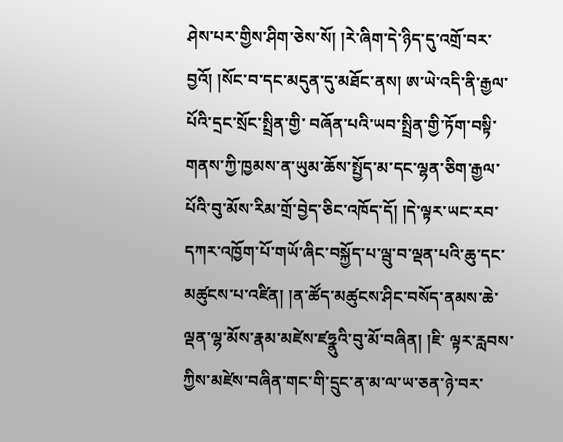ཤེས་པར་གྱིས་ཤིག་ཅེས་སོ། །རེ་ཞིག་དེ་ཉིད་དུ་འགྲོ་བར་བྱའོ། །སོང་བ་དང་མདུན་དུ་མཐོང་ནས། ཨ་ཡེ་འདི་ནི་རྒྱལ་པོའི་དྲང་སྲོང་སྤྲིན་གྱི་ བཞོན་པའི་ཡབ་སྤྲིན་གྱི་ཏོག་བསྟི་གནས་ཀྱི་ཁྱམས་ན་ཡུམ་ཆོས་སྤྱོད་མ་དང་ལྷན་ཅིག་རྒྱལ་པོའི་བུ་མོས་རིམ་གྲོ་བྱེད་ཅིང་འཁོད་དོ། །དེ་ལྟར་ཡང་རབ་དཀར་འཁྱོག་པོ་གཡོ་ཞིང་བསྐྱོད་པ་ལྦུ་བ་ལྡན་པའི་ཆུ་དང་མཚུངས་པ་འཛིན། །ན་ཚོད་མཚུངས་ཤིང་བསོད་ནམས་ཆེ་ལྡན་ལྷ་མོས་རྣམ་མཛེས་ཛཧྣུའི་བུ་མོ་བཞིན། །ཇི་ ལྟར་རླབས་ཀྱིས་མཛེས་བཞིན་གང་གི་དྲུང་ན་མ་ལ་ཡ་ཅན་ཉེ་བར་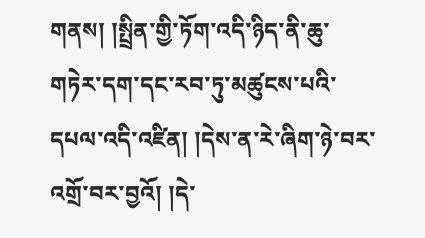གནས། །སྤྲིན་གྱི་ཏོག་འདི་ཉིད་ནི་ཆུ་གཏེར་དག་དང་རབ་ཏུ་མཚུངས་པའི་དཔལ་འདི་འཛིན། །དེས་ན་རེ་ཞིག་ཉེ་བར་འགྲོ་བར་བྱའོ། །དེ་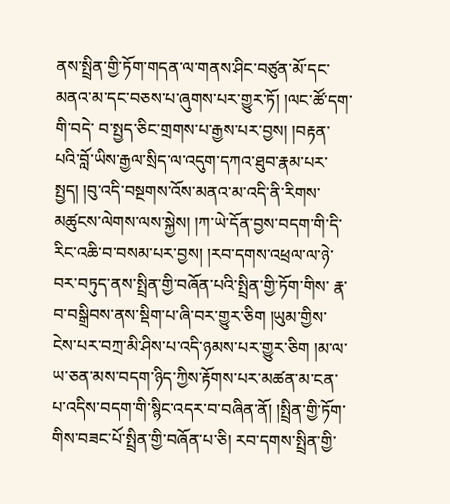ནས་སྤྲིན་གྱི་ཏོག་གདན་ལ་གནས་ཤིང་བཙུན་མོ་དང་མནའ་མ་དང་བཅས་པ་ཞུགས་པར་གྱུར་ཏོ། །ལང་ཚོ་དག་གི་བདེ་ བ་སྤྱད་ཅིང་གྲགས་པ་རྒྱས་པར་བྱས། །བརྟན་པའི་བློ་ཡིས་རྒྱལ་སྲིད་ལ་འདུག་དཀའ་ཐུབ་རྣམ་པར་སྤྱད། །བུ་འདི་བསྔགས་འོས་མནའ་མ་འདི་ནི་རིགས་མཚུངས་ལེགས་ལས་སྐྱེས། །ཀ་ཡེ་དོན་བྱས་བདག་གི་དི་རིང་འཆི་བ་བསམ་པར་བྱས། །རབ་དགས་འཕྲལ་ལ་ཉེ་བར་བཏུད་ནས་སྤྲིན་གྱི་བཞོན་པའི་སྤྲིན་གྱི་ཏོག་གིས་ རྣ་བ་བསྒྲིབས་ནས་སྡིག་པ་ཞི་བར་གྱུར་ཅིག །ཡུམ་གྱིས་ངེས་པར་བཀྲ་མི་ཤིས་པ་འདི་ཉམས་པར་གྱུར་ཅིག །མ་ལ་ཡ་ཅན་མས་བདག་ཉིད་ཀྱིས་རྟོགས་པར་མཚན་མ་ངན་པ་འདིས་བདག་གི་སྙིང་འདར་བ་བཞིན་ནོ། །སྤྲིན་གྱི་ཏོག་གིས་བཟང་པོ་སྤྲིན་གྱི་བཞོན་པ་ཅི། རབ་དགས་སྤྲིན་གྱི་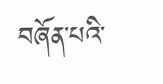བཞོན་པའི་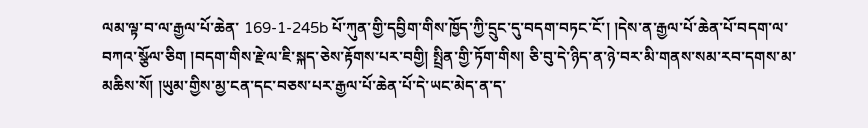ལམ་ལྟ་བ་ལ་རྒྱལ་པོ་ཆེན་ 169-1-245b པོ་ཀུན་གྱི་དབྱིག་གིས་ཁྱོད་ཀྱི་དྲུང་དུ་བདག་བཏང་ངོ་། །དེས་ན་རྒྱལ་པོ་ཆེན་པོ་བདག་ལ་བཀའ་སྩོལ་ཅིག །བདག་གིས་རྗེ་ལ་ཇི་སྐད་ཅེས་རྟོགས་པར་བགྱི། སྤྲིན་གྱི་ཏོག་གིས། ཅི་བུ་དེ་ཉིད་ན་ཉེ་བར་མི་གནས་སམ་རབ་དགས་མ་མཆིས་སོ། །ཡུམ་གྱིས་མྱ་ངན་དང་བཅས་པར་རྒྱལ་པོ་ཆེན་པོ་དེ་ཡང་མེད་ན་ད་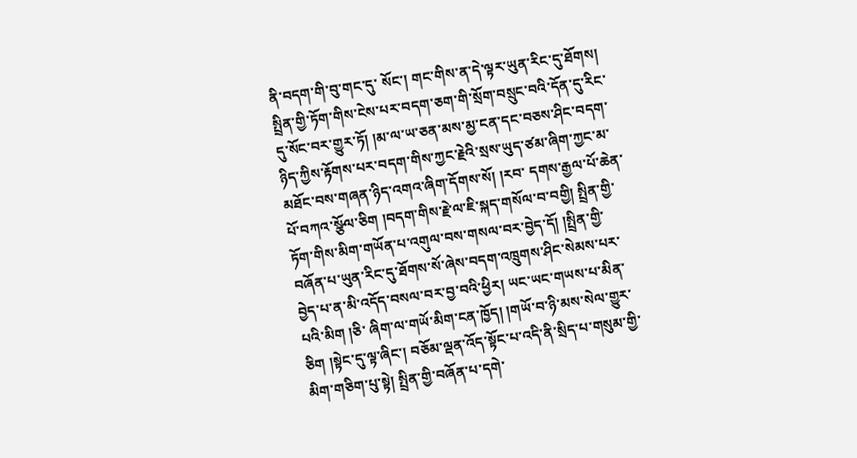ནི་བདག་གི་བུ་གང་དུ་ སོང་། གང་གིས་ན་དེ་ལྟར་ཡུན་རིང་དུ་ཐོགས། སྤྲིན་གྱི་ཏོག་གིས་ངེས་པར་བདག་ཅག་གི་སྲོག་བསྲུང་བའི་དོན་དུ་རིང་དུ་སོང་བར་གྱུར་ཏོ། །མ་ལ་ཡ་ཅན་མས་མྱ་ངན་དང་བཅས་ཤིང་བདག་ཉིད་ཀྱིས་རྟོགས་པར་བདག་གིས་ཀྱང་རྗེའི་སྲས་ཡུད་ཙམ་ཞིག་ཀྱང་མ་མཐོང་བས་གཞན་ཉིད་འགའ་ཞིག་དོགས་སོ། །རབ་ དགས་རྒྱལ་པོ་ཆེན་པོ་བཀའ་སྩོལ་ཅིག །བདག་གིས་རྗེ་ལ་ཇི་སྐད་གསོལ་བ་བགྱི། སྤྲིན་གྱི་ཏོག་གིས་མིག་གཡོན་པ་འགུལ་བས་གསལ་བར་བྱེད་དོ། །སྤྲིན་གྱི་བཞོན་པ་ཡུན་རིང་དུ་ཐོགས་སོ་ཞེས་བདག་འཁྲུགས་ཤིང་སེམས་པར་བྱེད་པ་ན་མི་འདོད་བསལ་བར་བྱ་བའི་ཕྱིར། ཡང་ཡང་གཡས་པ་མིན་པའི་མིག །ཅི་ ཞིག་ལ་གཡོ་མིག་ངན་ཁྱོད། །གཡོ་བ་ཉི་མས་སེལ་གྱུར་ཅིག །སྟེང་དུ་ལྟ་ཞིང་། བཅོམ་ལྡན་འོད་སྟོང་པ་འདི་ནི་སྲིད་པ་གསུམ་གྱི་མིག་གཅིག་པུ་སྟེ། སྤྲིན་གྱི་བཞོན་པ་དགེ་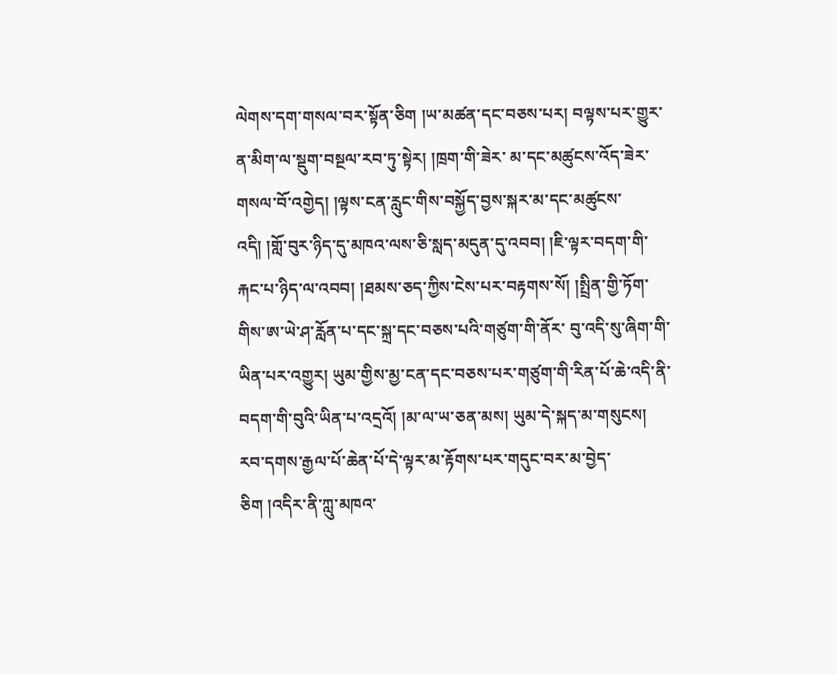ལེགས་དག་གསལ་བར་སྟོན་ཅིག །ཡ་མཚན་དང་བཅས་པར། བལྟས་པར་གྱུར་ན་མིག་ལ་སྡུག་བསྔལ་རབ་ཏུ་སྟེར། །ཁྲག་གི་ཟེར་ མ་དང་མཚུངས་འོད་ཟེར་གསལ་བོ་འགྱེད། །ལྟས་ངན་རླུང་གིས་བསྐྱོད་བྱས་སྐར་མ་དང་མཚུངས་འདི། །གློ་བུར་ཉིད་དུ་མཁའ་ལས་ཅི་སླད་མདུན་དུ་འབབ། །ཇི་ལྟར་བདག་གི་རྐང་པ་ཉིད་ལ་འབབ། །ཐམས་ཅད་ཀྱིས་ངེས་པར་བརྟགས་སོ། །སྤྲིན་གྱི་ཏོག་གིས་ཨ་ཡེ་ཤ་རློན་པ་དང་སྐྲ་དང་བཅས་པའི་གཙུག་གི་ནོར་ བུ་འདི་སུ་ཞིག་གི་ཡིན་པར་འགྱུར། ཡུམ་གྱིས་མྱ་ངན་དང་བཅས་པར་གཙུག་གི་རིན་པོ་ཆེ་འདི་ནི་བདག་གི་བུའི་ཡིན་པ་འདྲའོ། །མ་ལ་ཡ་ཅན་མས། ཡུམ་དེ་སྐད་མ་གསུངས། རབ་དགས་རྒྱལ་པོ་ཆེན་པོ་དེ་ལྟར་མ་རྟོགས་པར་གདུང་བར་མ་བྱེད་ཅིག །འདིར་ནི་ཀླུ་མཁའ་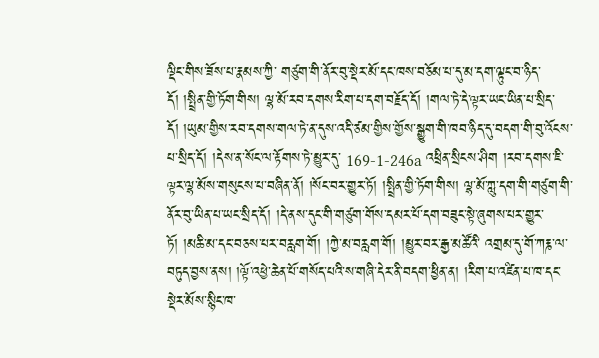ལྡིང་གིས་ཟོས་པ་རྣམས་ཀྱི་ གཙུག་གི་ནོར་བུ་སྡེར་མོ་དང་ཁས་བཅོམ་པ་དུ་མ་དག་ལྟུང་བ་ཉིད་དོ། །སྤྲིན་གྱི་ཏོག་གིས། ལྷ་མོ་རབ་དགས་རིག་པ་དག་བརྗོད་དོ། །གལ་ཏེ་དེ་ལྟར་ཡང་ཡིན་པ་སྲིད་དོ། །ཡུམ་གྱིས་རབ་དགས་གལ་ཏེ་ན་དུས་འདི་ཙམ་གྱིས་གྱོས་སྒྱུག་གི་ཁབ་ཉིད་དུ་བདག་གི་བུ་འོངས་པ་སྲིད་དོ། །དེས་ན་སོང་ལ་རྟོགས་ཏེ་མྱུར་དུ་ 169-1-246a འཕྲིན་སྲིངས་ཤིག །རབ་དགས་ཇི་ལྟར་ལྷ་མོས་གསུངས་པ་བཞིན་ནོ། །སོང་བར་གྱུར་ཏོ། །སྤྲིན་གྱི་ཏོག་གིས། ལྷ་མོ་ཀླུ་དག་གི་གཙུག་གི་ནོར་བུ་ཡིན་པ་ཡང་སྲིད་དོ། །དེ་ནས་དུང་གི་གཙུག་གོས་དམར་པོ་དག་བཟུང་སྟེ་ཞུགས་པར་གྱུར་ཏོ། །མཆི་མ་དང་བཅས་པར་བརླག་གོ། །ཀྱེ་མ་བརླག་གོ། །མྱུར་བར་རྒྱ་མཚོའི་ འགྲམ་དུ་གོ་ཀརྞ་ལ་བཏུད་བྱས་ནས། །ལྟོ་འཕྱེ་ཆེན་པོ་གསོད་པའི་ས་གཞི་དེར་ནི་བདག་ཕྱིན་ན། །རིག་པ་འཛིན་པ་ཁ་དང་སྡེར་མོས་སྙིང་ཁ་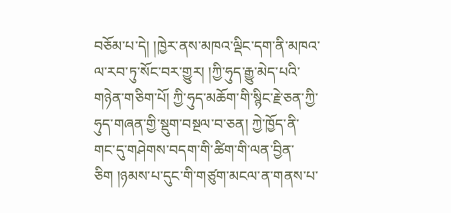བཅོམ་པ་དེ། །ཁྱེར་ནས་མཁའ་ལྡིང་དག་ནི་མཁའ་ལ་རབ་ཏུ་སོང་བར་གྱུར། །ཀྱི་ཧུད་རྒྱུ་མེད་པའི་གཉེན་གཅིག་པོ། ཀྱི་ཧུད་མཆོག་གི་སྙིང་རྗེ་ཅན་ཀྱི་ཧུད་གཞན་གྱི་སྡུག་བསྔལ་བ་ཅན། ཀྱེ་ཁྱོད་ནི་ གང་དུ་གཤེགས་བདག་གི་ཚིག་གི་ལན་བྱིན་ཅིག །ཉམས་པ་དུང་གི་གཙུག་མངལ་ན་གནས་པ་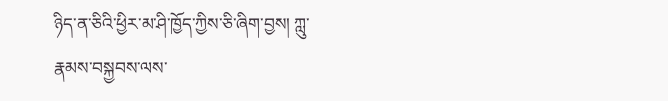ཉིད་ན་ཅིའི་ཕྱིར་མ་ཤི་ཁྱོད་ཀྱིས་ཅི་ཞིག་བྱས། ཀླུ་རྣམས་བསྐྱབས་ལས་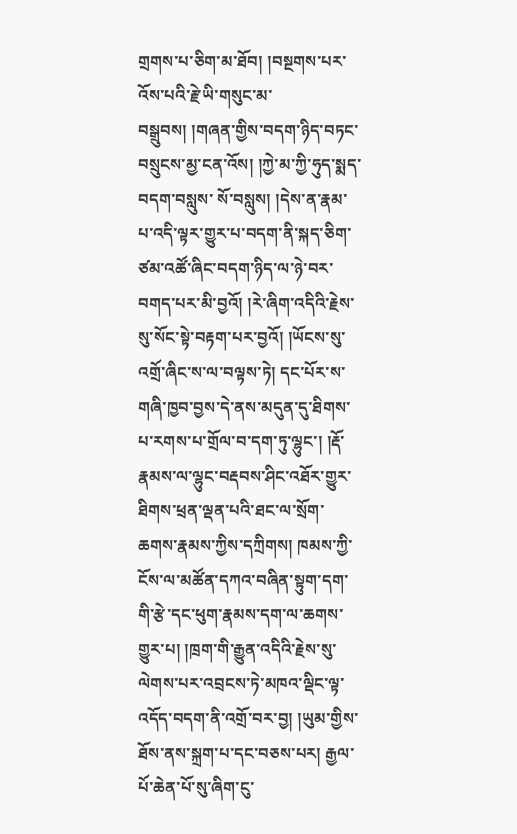གྲགས་པ་ཅིག་མ་ཐོབ། །བསྔགས་པར་འོས་པའི་རྗེ་ཡི་གསུང་མ་བསྒྲུབས། །གཞན་གྱིས་བདག་ཉིད་བཏང་བསྲུངས་མྱ་ངན་འོས། །ཀྱེ་མ་ཀྱི་ཧུད་སྨད་བདག་བསླུས་ སོ་བསླུས། །དེས་ན་རྣམ་པ་འདི་ལྟར་གྱུར་པ་བདག་ནི་སྐད་ཅིག་ཙམ་འཚོ་ཞིང་བདག་ཉིད་ལ་ཉེ་བར་བགད་པར་མི་བྱའོ། །རེ་ཞིག་འདིའི་རྗེས་སུ་སོང་སྟེ་བརྟག་པར་བྱའོ། །ཡོངས་སུ་འགྲོ་ཞིང་ས་ལ་བལྟས་ཏེ། དང་པོར་ས་གཞི་ཁྱབ་བྱས་དེ་ནས་མདུན་དུ་ཐིགས་པ་རགས་པ་གྲོལ་བ་དག་ཏུ་ལྷུང་། །རྡོ་རྣམས་ལ་ལྷུང་བརྡབས་ཤིང་འཐོར་གྱུར་ ཐིགས་ཕྲན་ལྡན་པའི་ཐང་ལ་སྲོག་ཆགས་རྣམས་ཀྱིས་དཀྲིགས། ཁམས་ཀྱི་ངོས་ལ་མཚོན་དཀའ་བཞིན་སྟུག་དག་གི་རྩེ་དང་ཕུག་རྣམས་དག་ལ་ཆགས་གྱུར་པ། །ཁྲག་གི་རྒྱུན་འདིའི་རྗེས་སུ་ལེགས་པར་འབྲངས་ཏེ་མཁའ་ལྡིང་ལྟ་འདོད་བདག་ནི་འགྲོ་བར་བྱ། །ཡུམ་གྱིས་ཐོས་ནས་སྐྲག་པ་དང་བཅས་པར། རྒྱལ་པོ་ཆེན་པོ་སུ་ཞིག་ངུ་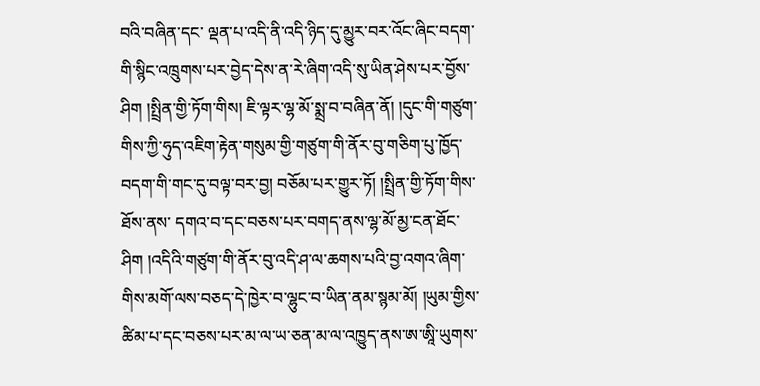བའི་བཞིན་དང་ ལྡན་པ་འདི་ནི་འདི་ཉིད་དུ་མྱུར་བར་འོང་ཞིང་བདག་གི་སྙིང་འཁྲུགས་པར་བྱེད་དེས་ན་རེ་ཞིག་འདི་སུ་ཡིན་ཤེས་པར་བྱོས་ཤིག །སྤྲིན་གྱི་ཏོག་གིས། ཇི་ལྟར་ལྷ་མོ་སྨྲ་བ་བཞིན་ནོ། །དུང་གི་གཙུག་གིས་ཀྱི་ཧུད་འཇིག་རྟེན་གསུམ་གྱི་གཙུག་གི་ནོར་བུ་གཅིག་པུ་ཁྱོད་བདག་གི་གང་དུ་བལྟ་བར་བྱ། བཅོམ་པར་གྱུར་ཏོ། །སྤྲིན་གྱི་ཏོག་གིས་ཐོས་ནས་ དགའ་བ་དང་བཅས་པར་བགད་ནས་ལྷ་མོ་མྱ་ངན་ཐོང་ཤིག །འདིའི་གཙུག་གི་ནོར་བུ་འདི་ཤ་ལ་ཆགས་པའི་བྱ་འགའ་ཞིག་གིས་མགོ་ལས་བཅད་དེ་ཁྱེར་བ་ལྷུང་བ་ཡིན་ནམ་སྙམ་མོ། །ཡུམ་གྱིས་ཚིམ་པ་དང་བཅས་པར་མ་ལ་ཡ་ཅན་མ་ལ་འཁྱུད་ནས་ཨ་ཨཱི་ཡུགས་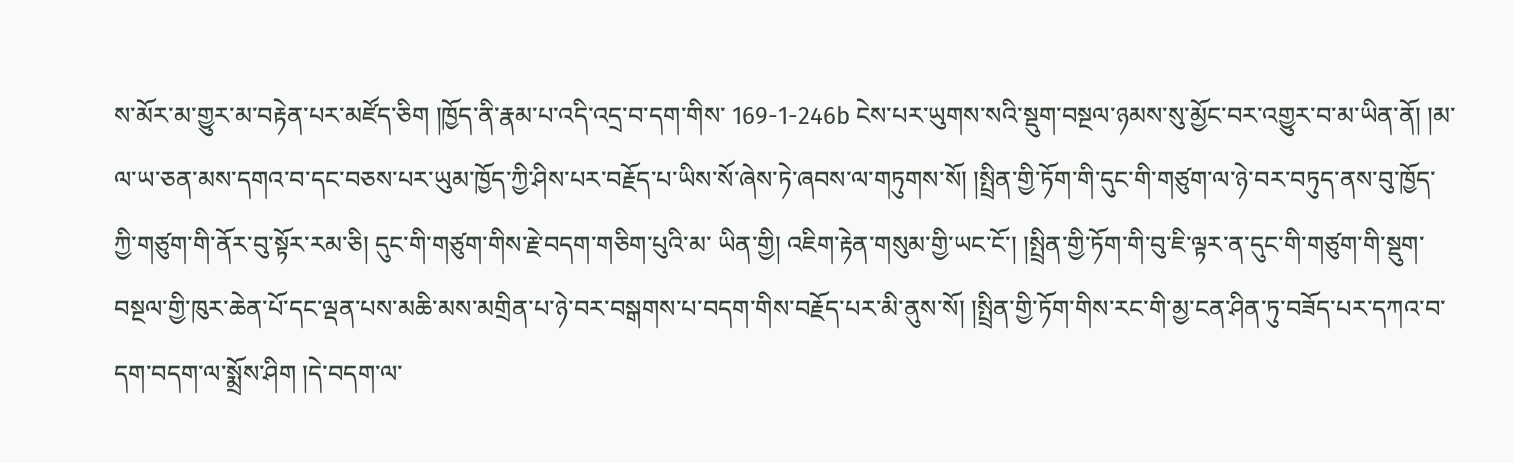ས་མོར་མ་གྱུར་མ་བརྟེན་པར་མཛོད་ཅིག །ཁྱོད་ནི་རྣམ་པ་འདི་འདྲ་བ་དག་གིས་ 169-1-246b ངེས་པར་ཡུགས་སའི་སྡུག་བསྔལ་ཉམས་སུ་མྱོང་བར་འགྱུར་བ་མ་ཡིན་ནོ། །མ་ལ་ཡ་ཅན་མས་དགའ་བ་དང་བཅས་པར་ཡུམ་ཁྱོད་ཀྱི་ཤིས་པར་བརྗོད་པ་ཡིས་སོ་ཞེས་ཏེ་ཞབས་ལ་གཏུགས་སོ། །སྤྲིན་གྱི་ཏོག་གི་དུང་གི་གཙུག་ལ་ཉེ་བར་བཏུད་ནས་བུ་ཁྱོད་ཀྱི་གཙུག་གི་ནོར་བུ་སྟོར་རམ་ཅི། དུང་གི་གཙུག་གིས་རྗེ་བདག་གཅིག་པུའི་མ་ ཡིན་གྱི། འཇིག་རྟེན་གསུམ་གྱི་ཡང་ངོ་། །སྤྲིན་གྱི་ཏོག་གི་བུ་ཇི་ལྟར་ན་དུང་གི་གཙུག་གི་སྡུག་བསྔལ་གྱི་ཁུར་ཆེན་པོ་དང་ལྡན་པས་མཆི་མས་མགྲིན་པ་ཉེ་བར་བསྒགས་པ་བདག་གིས་བརྗོད་པར་མི་ནུས་སོ། །སྤྲིན་གྱི་ཏོག་གིས་རང་གི་མྱ་ངན་ཤིན་ཏུ་བཟོད་པར་དཀའ་བ་དག་བདག་ལ་སྨྲོས་ཤིག །དེ་བདག་ལ་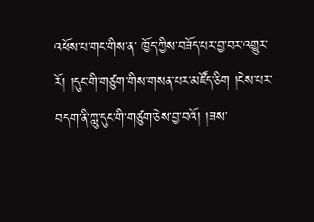འཕོས་པ་གང་གིས་ན་ ཁྱོད་ཀྱིས་བཟོད་པར་བྱ་བར་འགྱུར་རོ། །དུང་གི་གཙུག་གིས་གསན་པར་མཛོད་ཅིག །ངེས་པར་བདག་ནི་ཀླུ་དུང་གི་གཙུག་ཅེས་བྱ་བའོ། །ཟས་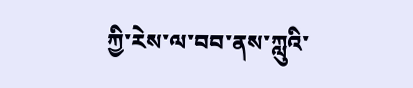ཀྱི་རེས་ལ་བབ་ནས་ཀླུའི་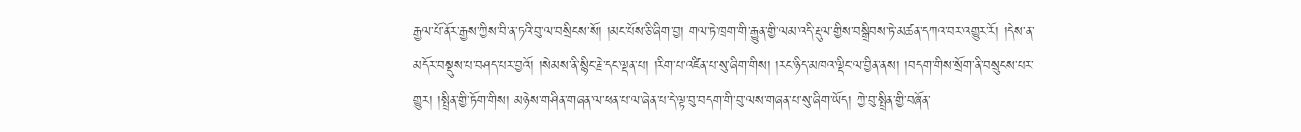རྒྱལ་པོ་ནོར་རྒྱས་ཀྱིས་བི་ན་ཏའི་བུ་ལ་བསྲིངས་སོ། །མང་པོས་ཅི་ཞིག་བྱ། གལ་ཏེ་ཁྲག་གི་རྒྱུན་གྱི་ལམ་འདི་རྡུལ་གྱིས་བསྒྲིབས་ཏེ་མཚན་དཀའ་བར་འགྱུར་རོ། །དེས་ན་ མདོར་བསྡུས་པ་བཤད་པར་བྱའོ། །སེམས་ནི་སྙིང་རྗེ་དང་ལྡན་པ། །རིག་པ་འཛིན་པ་སུ་ཞིག་གིས། །རང་ཉིད་མཁའ་ལྡིང་ལ་བྱིན་ནས། །བདག་གིས་སྲོག་ནི་བསྲུངས་པར་གྱུར། །སྤྲིན་གྱི་ཏོག་གིས། མཉེས་གཤིན་གཞན་ལ་ཕན་པ་ལ་ཞེན་པ་དེ་ལྟ་བུ་བདག་གི་བུ་ལས་གཞན་པ་སུ་ཞིག་ཡོད། ཀྱེ་བུ་སྤྲིན་གྱི་བཞོན་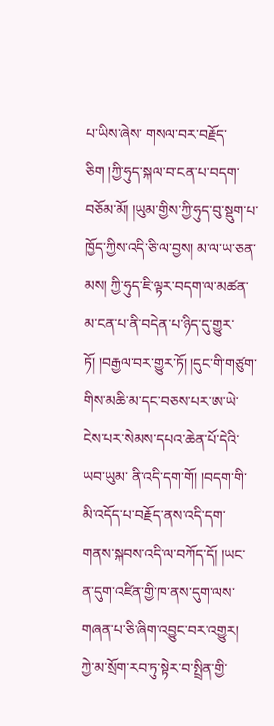པ་ཡིས་ཞེས་ གསལ་བར་བརྗོད་ཅིག །ཀྱི་ཧུད་སྐལ་བ་ངན་པ་བདག་བཅོམ་མོ། །ཡུམ་གྱིས་ཀྱི་ཧུད་བུ་སྡུག་པ་ཁྱོད་ཀྱིས་འདི་ཅི་ལ་བྱས། མ་ལ་ཡ་ཅན་མས། ཀྱི་ཧུད་ཇི་ལྟར་བདག་ལ་མཚན་མ་ངན་པ་ནི་བདེན་པ་ཉིད་དུ་གྱུར་ཏོ། །བརྒྱལ་བར་གྱུར་ཏོ། །དུང་གི་གཙུག་གིས་མཆི་མ་དང་བཅས་པར་ཨ་ཡེ་ངེས་པར་སེམས་དཔའ་ཆེན་པོ་དེའི་ཡབ་ཡུམ་ ནི་འདི་དག་གོ། །བདག་གི་མི་འདོད་པ་བརྗོད་ནས་འདི་དག་གནས་སྐབས་འདི་ལ་བཀོད་དོ། །ཡང་ན་དུག་འཛིན་གྱི་ཁ་ནས་དུག་ལས་གཞན་པ་ཅི་ཞིག་འབྱུང་བར་འགྱུར། ཀྱེ་མ་སྲོག་རབ་ཏུ་སྟེར་བ་སྤྲིན་གྱི་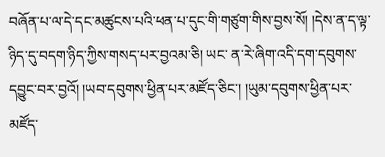བཞོན་པ་ལ་དེ་དང་མཚུངས་པའི་ཕན་པ་དུང་གི་གཙུག་གིས་བྱས་སོ། །དེས་ན་ད་ལྟ་ཉིད་དུ་བདག་ཉིད་ཀྱིས་གསད་པར་བྱའམ་ཅི། ཡང་ ན་རེ་ཞིག་འདི་དག་དབུགས་དབྱུང་བར་བྱའོ། །ཡབ་དབུགས་ཕྱིན་པར་མཛོད་ཅིང་། །ཡུམ་དབུགས་ཕྱིན་པར་མཛོད་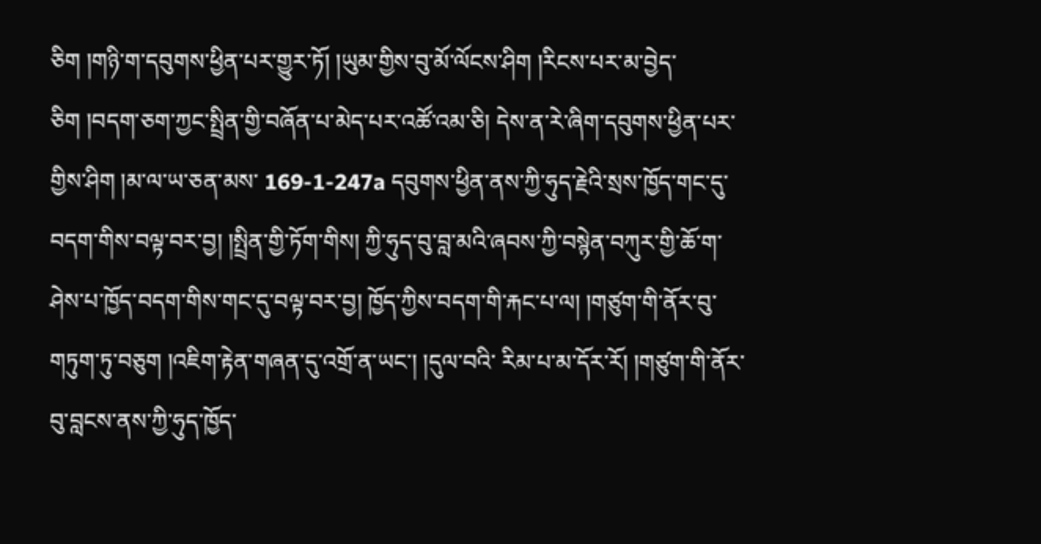ཅིག །གཉི་ག་དབུགས་ཕྱིན་པར་གྱུར་ཏོ། །ཡུམ་གྱིས་བུ་མོ་ལོངས་ཤིག །རིངས་པར་མ་བྱེད་ཅིག །བདག་ཅག་ཀྱང་སྤྲིན་གྱི་བཞོན་པ་མེད་པར་འཚོ་འམ་ཅི། དེས་ན་རེ་ཞིག་དབུགས་ཕྱིན་པར་གྱིས་ཤིག །མ་ལ་ཡ་ཅན་མས་ 169-1-247a དབུགས་ཕྱིན་ནས་ཀྱི་ཧུད་རྗེའི་སྲས་ཁྱོད་གང་དུ་བདག་གིས་བལྟ་བར་བྱ། །སྤྲིན་གྱི་ཏོག་གིས། ཀྱི་ཧུད་བུ་བླ་མའི་ཞབས་ཀྱི་བསྙེན་བཀུར་གྱི་ཆོ་ག་ཤེས་པ་ཁྱོད་བདག་གིས་གང་དུ་བལྟ་བར་བྱ། ཁྱོད་ཀྱིས་བདག་གི་རྐང་པ་ལ། །གཙུག་གི་ནོར་བུ་གཏུག་ཏུ་བཅུག །འཇིག་རྟེན་གཞན་དུ་འགྲོ་ན་ཡང་། །དུལ་བའི་ རིམ་པ་མ་དོར་རོ། །གཙུག་གི་ནོར་བུ་བླངས་ནས་ཀྱི་ཧུད་ཁྱོད་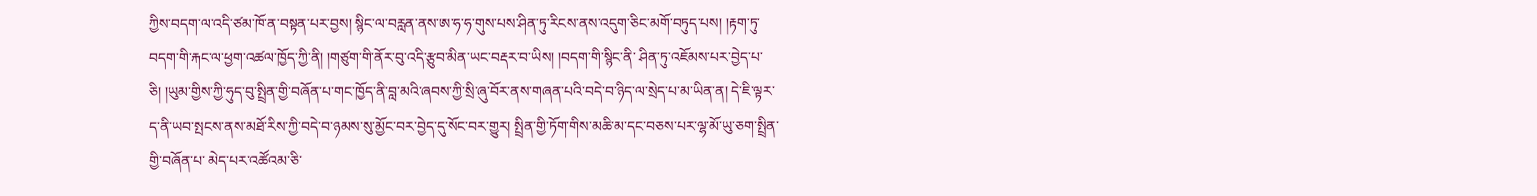ཀྱིས་བདག་ལ་འདི་ཙམ་ཁོ་ན་བསྟན་པར་བྱས། སྙིང་ལ་བརླན་ནས་ཨ་ཧ་ཧ་གུས་པས་ཤིན་ཏུ་རིངས་ནས་འདུག་ཅིང་མགོ་བཏུད་པས། །རྟག་ཏུ་བདག་གི་རྐང་ལ་ཕྱག་འཚལ་ཁྱོད་ཀྱི་ནི། །གཙུག་གི་ནོར་བུ་འདི་རྩུབ་མིན་ཡང་བརྡར་བ་ཡིས། །བདག་གི་སྙིང་ནི་ ཤིན་ཏུ་འཇོམས་པར་བྱེད་པ་ཅི། །ཡུམ་གྱིས་ཀྱི་ཧུད་བུ་སྤྲིན་གྱི་བཞོན་པ་གང་ཁྱོད་ནི་བླ་མའི་ཞབས་ཀྱི་སྲི་ཞུ་བོར་ནས་གཞན་པའི་བདེ་བ་ཉིད་ལ་སྲེད་པ་མ་ཡིན་ན། དེ་ཇི་ལྟར་ད་ནི་ཡབ་སྤངས་ནས་མཐོ་རིས་ཀྱི་བདེ་བ་ཉམས་སུ་མྱོང་བར་བྱེད་དུ་སོང་བར་གྱུར། སྤྲིན་གྱི་ཏོག་གིས་མཆི་མ་དང་བཅས་པར་ལྷ་མོ་ཡུ་ཅག་སྤྲིན་གྱི་བཞོན་པ་ མེད་པར་འཚོའམ་ཅི་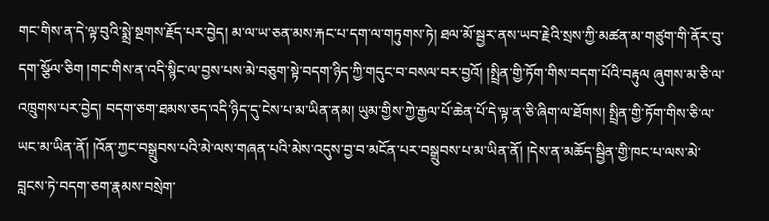གང་གིས་ན་དེ་ལྟ་བུའི་སྨྲེ་སྔགས་རྗོད་པར་བྱེད། མ་ལ་ཡ་ཅན་མས་རྐང་པ་དག་ལ་གཏུགས་ཏེ། ཐལ་མོ་སྦྱར་ནས་ཡབ་རྗེའི་སྲས་ཀྱི་མཚན་མ་གཙུག་གི་ནོར་བུ་དག་སྩོལ་ཅིག །གང་གིས་ན་འདི་སྙིང་ལ་བྱས་པས་མེ་བཅུག་སྟེ་བདག་ཉིད་ཀྱི་གདུང་བ་བསལ་བར་བྱའོ། །སྤྲིན་གྱི་ཏོག་གིས་བདག་པོའི་བརྟུལ ཞུགས་མ་ཅི་ལ་འཁྲུགས་པར་བྱེད། བདག་ཅག་ཐམས་ཅད་འདི་ཉིད་དུ་ངེས་པ་མ་ཡིན་ནམ། ཡུམ་གྱིས་ཀྱེ་རྒྱལ་པོ་ཆེན་པོ་དེ་ལྟ་ན་ཅི་ཞིག་ལ་ཐོགས། སྤྲིན་གྱི་ཏོག་གིས་ཅི་ལ་ཡང་མ་ཡིན་ནོ། །འོན་ཀྱང་བསྒྲུབས་པའི་མེ་ལས་གཞན་པའི་མེས་འདུས་བྱ་བ་མངོན་པར་བསྒྲུབས་པ་མ་ཡིན་ནོ། །དེས་ན་མཆོད་སྦྱིན་གྱི་ཁང་པ་ལས་མེ་ བླངས་ཏེ་བདག་ཅག་རྣམས་བསྲེག་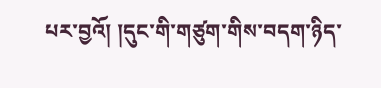པར་བྱའོ། །དུང་གི་གཙུག་གིས་བདག་ཉིད་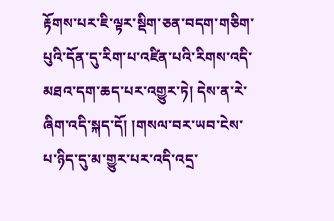རྟོགས་པར་ཇི་ལྟར་སྡིག་ཅན་བདག་གཅིག་པུའི་དོན་དུ་རིག་པ་འཛིན་པའི་རིགས་འདི་མཐའ་དག་ཆད་པར་འགྱུར་ཏེ། དེས་ན་རེ་ཞིག་འདི་སྐད་དོ། །གསལ་བར་ཡབ་ངེས་པ་ཉིད་དུ་མ་གྱུར་པར་འདི་འདྲ་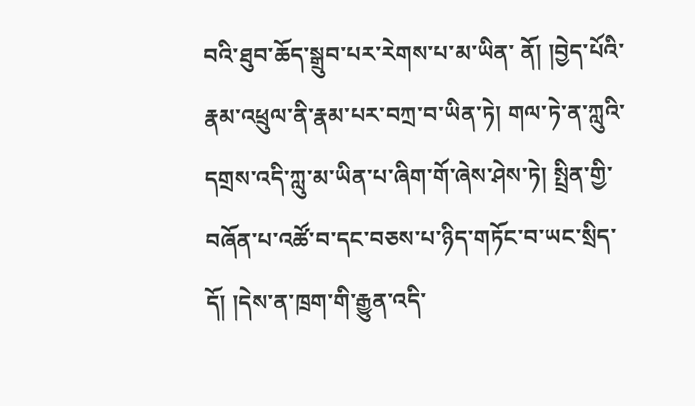བའི་ཐུབ་ཆོད་སྒྲུབ་པར་རེགས་པ་མ་ཡིན་ ནོ། །བྱེད་པོའི་རྣམ་འཕྲུལ་ནི་རྣམ་པར་བཀྲ་བ་ཡིན་ཏེ། གལ་ཏེ་ན་ཀླུའི་དགྲས་འདི་ཀླུ་མ་ཡིན་པ་ཞིག་གོ་ཞེས་ཤེས་ཏེ། སྤྲིན་གྱི་བཞོན་པ་འཚོ་བ་དང་བཅས་པ་ཉིད་གཏོང་བ་ཡང་སྲིད་དོ། །དེས་ན་ཁྲག་གི་རྒྱུན་འདི་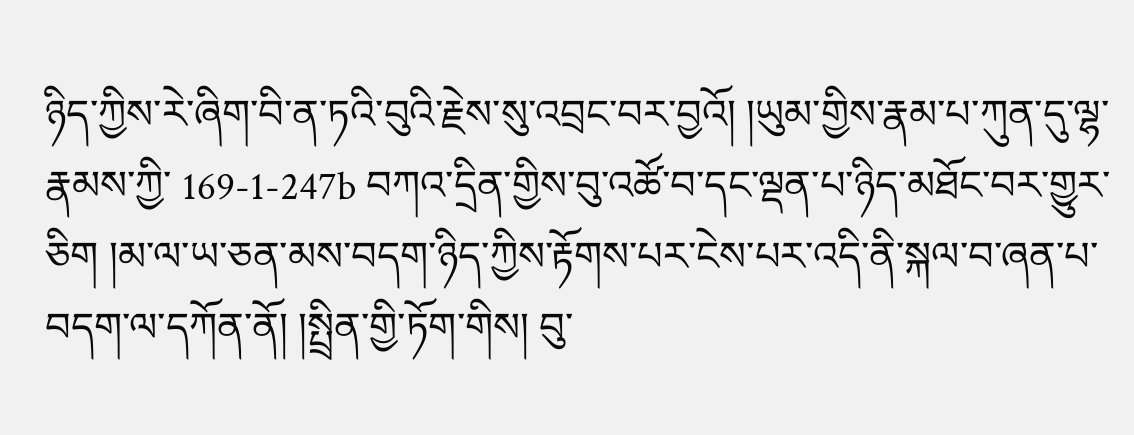ཉིད་ཀྱིས་རེ་ཞིག་བི་ན་ཏའི་བུའི་རྗེས་སུ་འབྲང་བར་བྱའོ། །ཡུམ་གྱིས་རྣམ་པ་ཀུན་དུ་ལྷ་རྣམས་ཀྱི་ 169-1-247b བཀའ་དྲིན་གྱིས་བུ་འཚོ་བ་དང་ལྡན་པ་ཉིད་མཐོང་བར་གྱུར་ཅིག །མ་ལ་ཡ་ཅན་མས་བདག་ཉིད་ཀྱིས་རྟོགས་པར་ངེས་པར་འདི་ནི་སྐལ་བ་ཞན་པ་བདག་ལ་དཀོན་ནོ། །སྤྲིན་གྱི་ཏོག་གིས། བུ་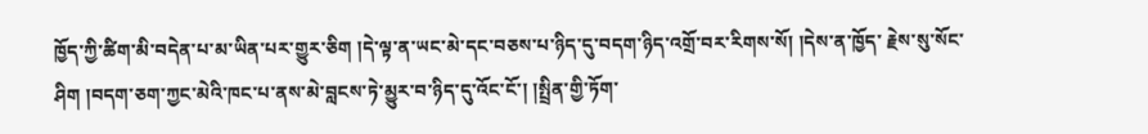ཁྱོད་ཀྱི་ཚིག་མི་བདེན་པ་མ་ཡིན་པར་གྱུར་ཅིག །དེ་ལྟ་ན་ཡང་མེ་དང་བཅས་པ་ཉིད་དུ་བདག་ཉིད་འགྲོ་བར་རིགས་སོ། །དེས་ན་ཁྱོད་ རྗེས་སུ་སོང་ཤིག །བདག་ཅག་ཀྱང་མེའི་ཁང་པ་ནས་མེ་བླངས་ཏེ་མྱུར་བ་ཉིད་དུ་འོང་ངོ་། །སྤྲིན་གྱི་ཏོག་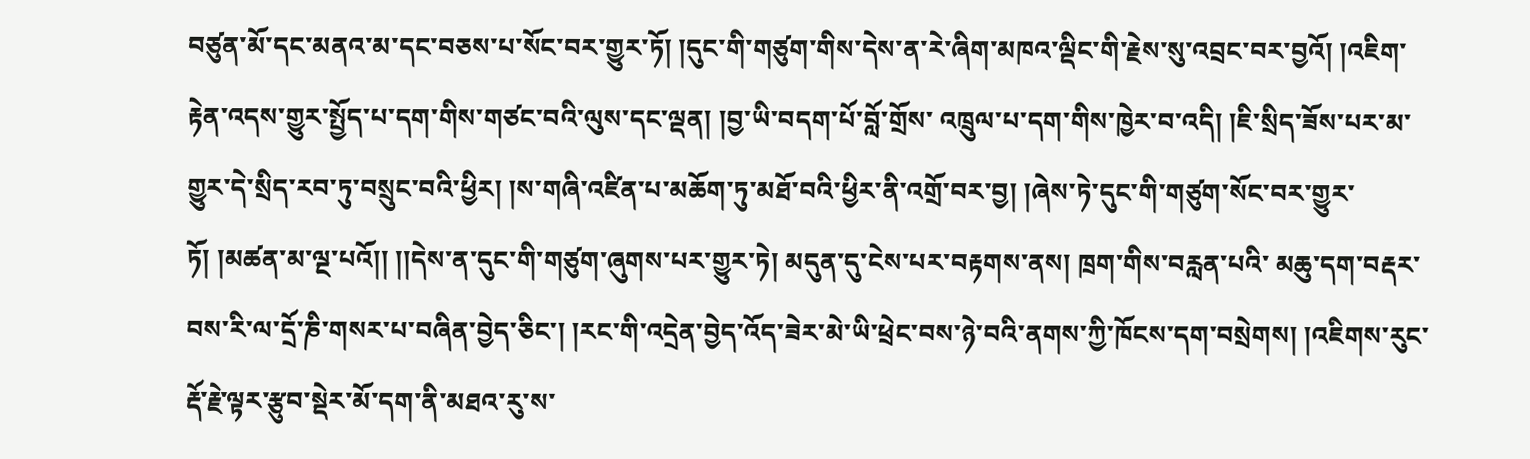བཙུན་མོ་དང་མནའ་མ་དང་བཅས་པ་སོང་བར་གྱུར་ཏོ། །དུང་གི་གཙུག་གིས་དེས་ན་རེ་ཞིག་མཁའ་ལྡིང་གི་རྗེས་སུ་འབྲང་བར་བྱའོ། །འཇིག་རྟེན་འདས་གྱུར་སྤྱོད་པ་དག་གིས་གཙང་བའི་ལུས་དང་ལྡན། །བྱ་ཡི་བདག་པོ་བློ་གྲོས་ འཁྲུལ་པ་དག་གིས་ཁྱེར་བ་འདི། །ཇི་སྲིད་ཟོས་པར་མ་གྱུར་དེ་སྲིད་རབ་ཏུ་བསྲུང་བའི་ཕྱིར། །ས་གཞི་འཛིན་པ་མཆོག་ཏུ་མཐོ་བའི་ཕྱིར་ནི་འགྲོ་བར་བྱ། །ཞེས་ཏེ་དུང་གི་གཙུག་སོང་བར་གྱུར་ཏོ། །མཚན་མ་ལྔ་པའོ།། །།དེས་ན་དུང་གི་གཙུག་ཞུགས་པར་གྱུར་ཏེ། མདུན་དུ་ངེས་པར་བརྟགས་ནས། ཁྲག་གིས་བརླན་པའི་ མཆུ་དག་བརྡར་བས་རི་ལ་དྲོ་ཎི་གསར་པ་བཞིན་བྱེད་ཅིང་། །རང་གི་འདྲེན་བྱེད་འོད་ཟེར་མེ་ཡི་ཕྲེང་བས་ཉེ་བའི་ནགས་ཀྱི་ཁོངས་དག་བསྲེགས། །འཇིགས་རུང་རྡོ་རྗེ་ལྟར་རྩུབ་སྡེར་མོ་དག་ནི་མཐའ་རུ་ས་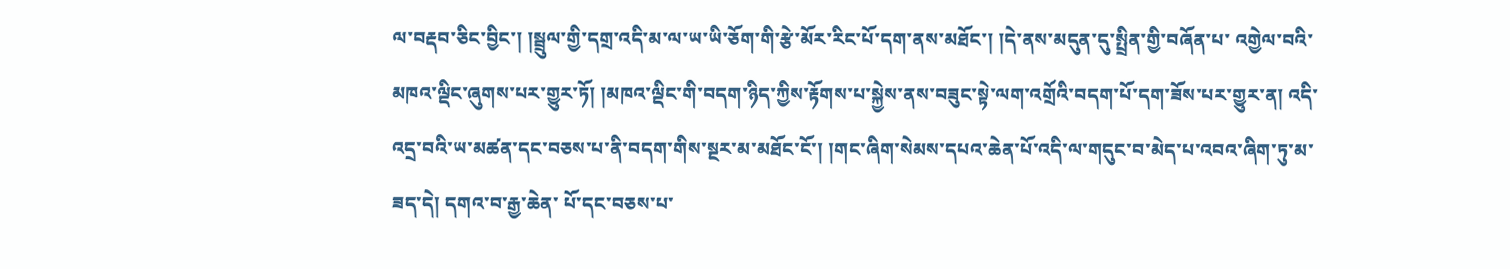ལ་བརྡབ་ཅིང་བྱིང་། །སྦྲུལ་གྱི་དགྲ་འདི་མ་ལ་ཡ་ཡི་ཅོག་གི་རྩེ་མོར་རིང་པོ་དག་ནས་མཐོང་། །དེ་ནས་མདུན་དུ་སྤྲིན་གྱི་བཞོན་པ་ འགྱེལ་བའི་མཁའ་ལྡིང་ཞུགས་པར་གྱུར་ཏོ། །མཁའ་ལྡིང་གི་བདག་ཉིད་ཀྱིས་རྟོགས་པ་སྐྱེས་ནས་བཟུང་སྟེ་ལག་འགྲོའི་བདག་པོ་དག་ཟོས་པར་གྱུར་ན། འདི་འདྲ་བའི་ཡ་མཚན་དང་བཅས་པ་ནི་བདག་གིས་སྔར་མ་མཐོང་ངོ་། །གང་ཞིག་སེམས་དཔའ་ཆེན་པོ་འདི་ལ་གདུང་བ་མེད་པ་འབའ་ཞིག་ཏུ་མ་ཟད་དེ། དགའ་བ་རྒྱ་ཆེན་ པོ་དང་བཅས་པ་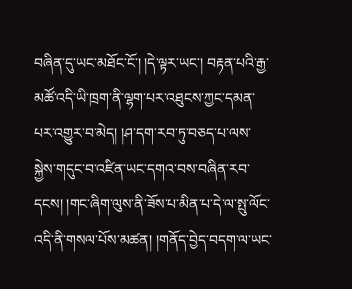བཞིན་དུ་ཡང་མཐོང་ངོ་། །དེ་ལྟར་ཡང་། བརྟན་པའི་རྒྱ་མཚོ་འདི་ཡི་ཁྲག་ནི་ལྷག་པར་འཐུངས་ཀྱང་དམན་པར་འགྱུར་བ་མེད། །ཤ་དག་རབ་ཏུ་བཅད་པ་ལས་སྐྱེས་གདུང་བ་འཛིན་ཡང་དགའ་བས་བཞིན་རབ་དངས། །གང་ཞིག་ལུས་ནི་ཟོས་པ་མིན་པ་དེ་ལ་སྤུ་ལོང་འདི་ནི་གསལ་པོས་མཚན། །གནོད་བྱེད་བདག་ལ་ཡང་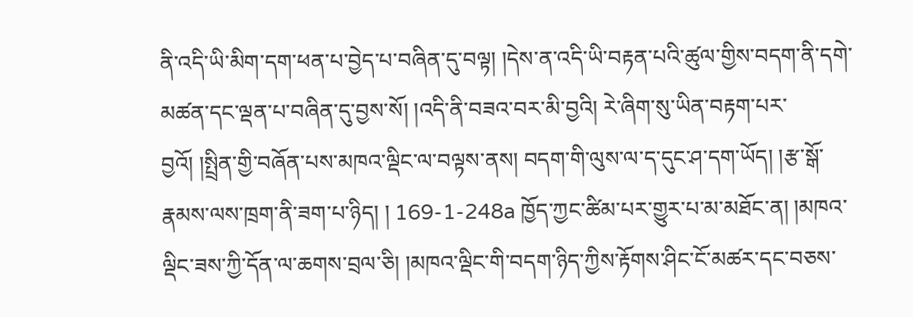ནི་འདི་ཡི་མིག་དག་ཕན་པ་བྱེད་པ་བཞིན་དུ་བལྟ། །དེས་ན་འདི་ཡི་བརྟན་པའི་ཚུལ་གྱིས་བདག་ནི་དགེ་མཚན་དང་ལྡན་པ་བཞིན་དུ་བྱས་སོ། །འདི་ནི་བཟའ་བར་མི་བྱའི། རེ་ཞིག་སུ་ཡིན་བརྟག་པར་བྱའོ། །སྤྲིན་གྱི་བཞོན་པས་མཁའ་ལྡིང་ལ་བལྟས་ནས། བདག་གི་ལུས་ལ་ད་དུང་ཤ་དག་ཡོད། །རྩ་སྒོ་རྣམས་ལས་ཁྲག་ནི་ཟག་པ་ཉིད། ། 169-1-248a ཁྱོད་ཀྱང་ཚིམ་པར་གྱུར་པ་མ་མཐོང་ན། །མཁའ་ལྡིང་ཟས་ཀྱི་དོན་ལ་ཆགས་བྲལ་ཅི། །མཁའ་ལྡིང་གི་བདག་ཉིད་ཀྱིས་རྟོགས་ཤིང་ངོ་མཚར་དང་བཅས་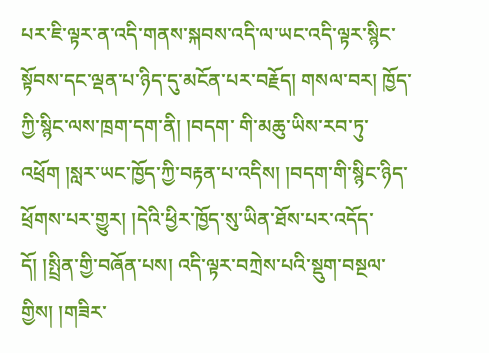པར་ཇི་ལྟར་ན་འདི་གནས་སྐབས་འདི་ལ་ཡང་འདི་ལྟར་སྙིང་སྟོབས་དང་ལྡན་པ་ཉིད་དུ་མངོན་པར་བརྗོད། གསལ་བར། ཁྱོད་ཀྱི་སྙིང་ལས་ཁྲག་དག་ནི། །བདག་ གི་མཆུ་ཡིས་རབ་ཏུ་འཕྲོག །སླར་ཡང་ཁྱོད་ཀྱི་བརྟན་པ་འདིས། །བདག་གི་སྙིང་ཉིད་ཕྲོགས་པར་གྱུར། །དེའི་ཕྱིར་ཁྱོད་སུ་ཡིན་ཐོས་པར་འདོད་དོ། །སྤྲིན་གྱི་བཞོན་པས། འདི་ལྟར་བཀྲེས་པའི་སྡུག་བསྔལ་གྱིས། །གཟིར་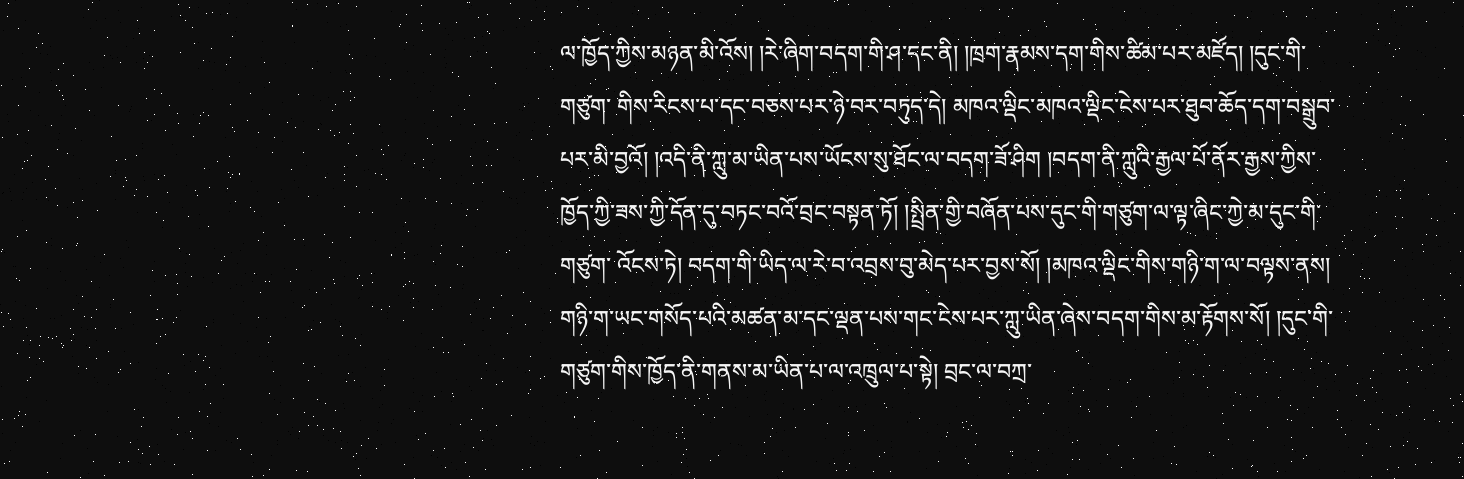ལ་ཁྱོད་ཀྱིས་མཉན་མི་འོས། །རེ་ཞིག་བདག་གི་ཤ་དང་ནི། །ཁྲག་རྣམས་དག་གིས་ཚིམ་པར་མཛོད། །དུང་གི་གཙུག་ གིས་རིངས་པ་དང་བཅས་པར་ཉེ་བར་བཏུད་དེ། མཁའ་ལྡིང་མཁའ་ལྡིང་ངེས་པར་ཐུབ་ཆོད་དག་བསྒྲུབ་པར་མི་བྱའོ། །འདི་ནི་ཀླུ་མ་ཡིན་པས་ཡོངས་སུ་ཐོང་ལ་བདག་ཟོ་ཤིག །བདག་ནི་ཀླུའི་རྒྱལ་པོ་ནོར་རྒྱས་ཀྱིས་ཁྱོད་ཀྱི་ཟས་ཀྱི་དོན་དུ་བཏང་བའོ་བྲང་བསྟན་ཏོ། །སྤྲིན་གྱི་བཞོན་པས་དུང་གི་གཙུག་ལ་ལྟ་ཞིང་ཀྱེ་མ་དུང་གི་གཙུག་ འོངས་ཏེ། བདག་གི་ཡིད་ལ་རེ་བ་འབྲས་བུ་མེད་པར་བྱས་སོ། །མཁའ་ལྡིང་གིས་གཉི་ག་ལ་བལྟས་ནས། གཉི་ག་ཡང་གསོད་པའི་མཚན་མ་དང་ལྡན་པས་གང་ངེས་པར་ཀླུ་ཡིན་ཞེས་བདག་གིས་མ་རྟོགས་སོ། །དུང་གི་གཙུག་གིས་ཁྱོད་ནི་གནས་མ་ཡིན་པ་ལ་འཁྲུལ་པ་སྟེ། བྲང་ལ་བཀྲ་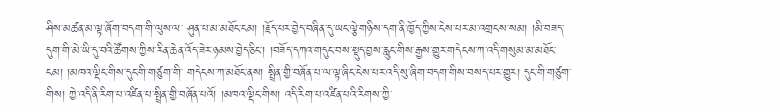ཤིས་མཚན་མ་ལྟ་ཞོག་བདག་གི་ལུས་ལ་ ཤུན་པ་མ་མཐོང་ངམ། །རྗོད་པར་བྱེད་བཞིན་དུ་ཡང་ལྕེ་གཉིས་དག་ནི་ཁྱོད་ཀྱིས་ངེས་པར་མ་འགྲངས་སམ། །མི་བཟད་དུག་གི་མེ་ཡི་དུ་བའི་ཚོགས་ཀྱིས་རིན་ཆེན་འོད་ཟེར་ཉམས་བྱེད་ཅིང་། །བཟོད་དཀའ་གདུང་བས་སྡུད་བྱས་རླུང་གིས་རྒྱས་གྱུར་གདེངས་ཀ་འདི་གསུམ་མ་མཐོང་ངམ། །མཁའ་ལྡིང་གིས་དུང་གི་གཙུག་གི་ གདེངས་ཀ་མཐོང་ནས། སྤྲིན་གྱི་བཞོན་པ་ལ་ལྟ་ཞིང་ངེས་པར་འདི་སུ་ཞིག་བདག་གིས་བསད་པར་གྱུར། དུང་གི་གཙུག་གིས། ཀྱེ་འདི་ནི་རིག་པ་འཛིན་པ་སྤྲིན་གྱི་བཞོན་པའོ། །མཁའ་ལྡིང་གིས། འདི་རིག་པ་འཛིན་པའི་རིགས་ཀྱི་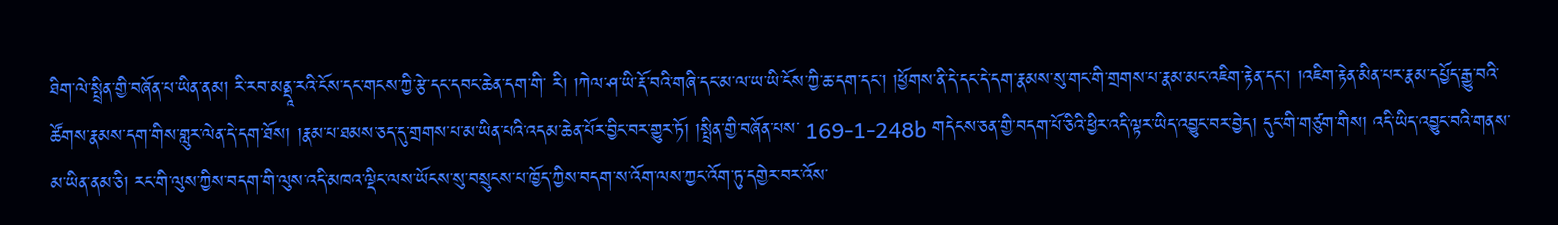ཐིག་ལེ་སྤྲིན་གྱི་བཞོན་པ་ཡིན་ནམ། རི་རབ་མནྡཱ་རའི་ངོས་དང་གངས་ཀྱི་རྩེ་དང་དབང་ཆེན་དག་གི་ རི། །ཀེལ་ཤ་ཡི་རྡོ་བའི་གཞི་དང་མ་ལ་ཡ་ཡི་ངོས་ཀྱི་ཆ་དག་དང་། །ཕྱོགས་ནི་དེ་དང་དེ་དག་རྣམས་སུ་གང་གི་གྲགས་པ་རྣམ་མང་འཇིག་རྟེན་དང་། །འཇིག་རྟེན་མིན་པར་རྣམ་དཔྱོད་རྒྱུ་བའི་ཚོགས་རྣམས་དག་གིས་གླུར་ལེན་དེ་དག་ཐོས། །རྣམ་པ་ཐམས་ཅད་དུ་གྲགས་པ་མ་ཡིན་པའི་འདམ་ཆེན་པོར་བྱིང་བར་གྱུར་ཏོ། །སྤྲིན་གྱི་བཞོན་པས་ 169-1-248b གདེངས་ཅན་གྱི་བདག་པོ་ཅིའི་ཕྱིར་འདི་ལྟར་ཡིད་འབྱུང་བར་བྱེད། དུང་གི་གཙུག་གིས། འདི་ཡིད་འབྱུང་བའི་གནས་མ་ཡིན་ནམ་ཅི། རང་གི་ལུས་ཀྱིས་བདག་གི་ལུས་འདི་མཁའ་ལྡིང་ལས་ཡོངས་སུ་བསྲུངས་པ་ཁྱོད་ཀྱིས་བདག་ས་འོག་ལས་ཀྱང་འོག་ཏུ་དགྱེར་བར་འོས་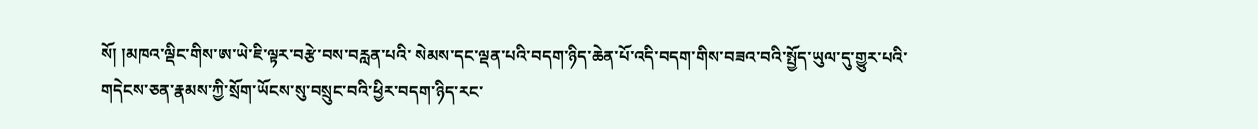སོ། །མཁའ་ལྡིང་གིས་ཨ་ཡེ་ཇི་ལྟར་བརྩེ་བས་བརླན་པའི་ སེམས་དང་ལྡན་པའི་བདག་ཉིད་ཆེན་པོ་འདི་བདག་གིས་བཟའ་བའི་སྤྱོད་ཡུལ་དུ་གྱུར་པའི་གདེངས་ཅན་རྣམས་ཀྱི་སྲོག་ཡོངས་སུ་བསྲུང་བའི་ཕྱིར་བདག་ཉིད་རང་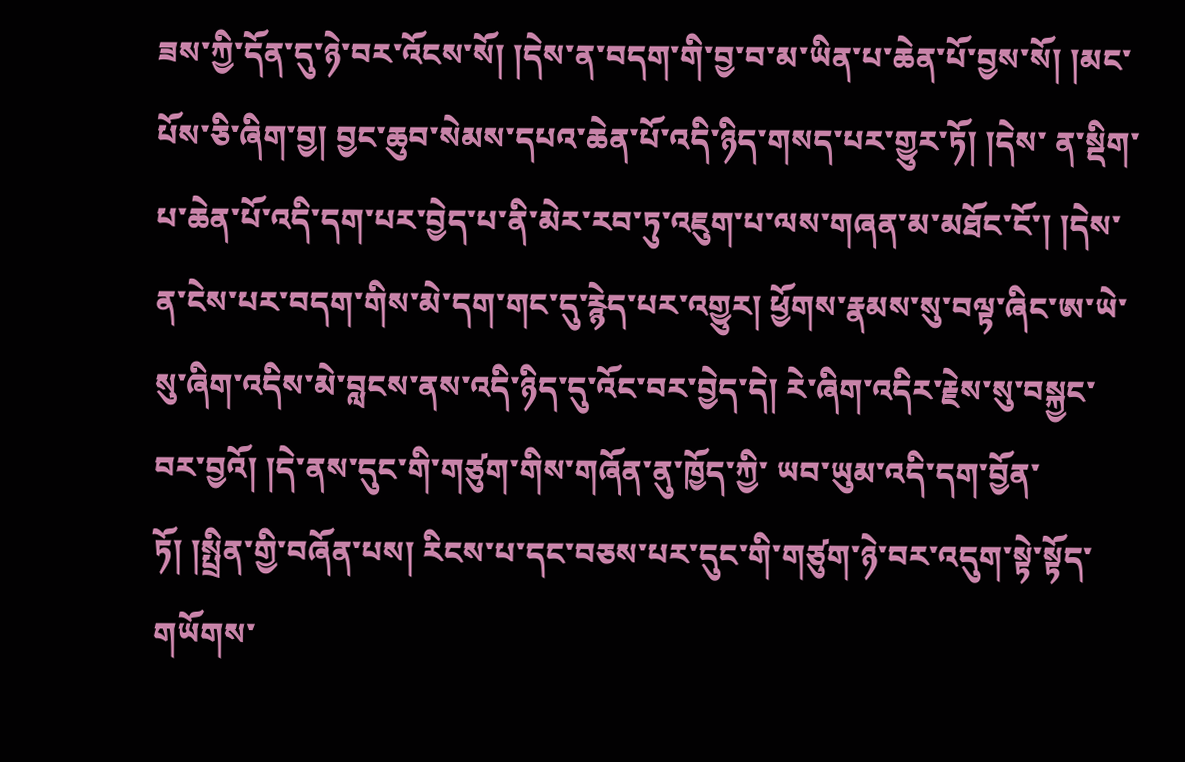ཟས་ཀྱི་དོན་དུ་ཉེ་བར་འོངས་སོ། །དེས་ན་བདག་གི་བྱ་བ་མ་ཡིན་པ་ཆེན་པོ་བྱས་སོ། །མང་པོས་ཅི་ཞིག་བྱ། བྱང་ཆུབ་སེམས་དཔའ་ཆེན་པོ་འདི་ཉིད་གསད་པར་གྱུར་ཏོ། །དེས་ ན་སྡིག་པ་ཆེན་པོ་འདི་དག་པར་བྱེད་པ་ནི་མེར་རབ་ཏུ་འཇུག་པ་ལས་གཞན་མ་མཐོང་ངོ་། །དེས་ན་ངེས་པར་བདག་གིས་མེ་དག་གང་དུ་རྙེད་པར་འགྱུར། ཕྱོགས་རྣམས་སུ་བལྟ་ཞིང་ཨ་ཡེ་སུ་ཞིག་འདིས་མེ་བླངས་ནས་འདི་ཉིད་དུ་འོང་བར་བྱེད་དེ། རེ་ཞིག་འདིར་རྗེས་སུ་བསྐྱང་བར་བྱའོ། །དེ་ནས་དུང་གི་གཙུག་གིས་གཞོན་ནུ་ཁྱོད་ཀྱི་ ཡབ་ཡུམ་འདི་དག་བྱོན་ཏོ། །སྤྲིན་གྱི་བཞོན་པས། རིངས་པ་དང་བཅས་པར་དུང་གི་གཙུག་ཉེ་བར་འདུག་སྟེ་སྟོད་གཡོགས་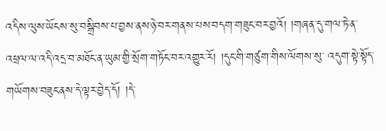འདིས་ལུས་ཡོངས་སུ་བསྒྲིབས་པ་བྱས་ནས་ཉེ་བར་གནས་པས་བདག་གཟུང་བར་བྱའོ། །གཞན་དུ་གལ་ཏེ་ན་འཕྲལ་ལ་འདི་འདྲ་བ་མཐོང་ན་ཡུམ་གྱི་སྲོག་གཏོང་བར་འགྱུར་རོ། །དུང་གི་གཙུག་གིས་ལོགས་སུ་ འདུག་སྟེ་སྟོད་གཡོགས་བཟུང་ནས་དེ་ལྟར་བྱེད་དོ། །དེ་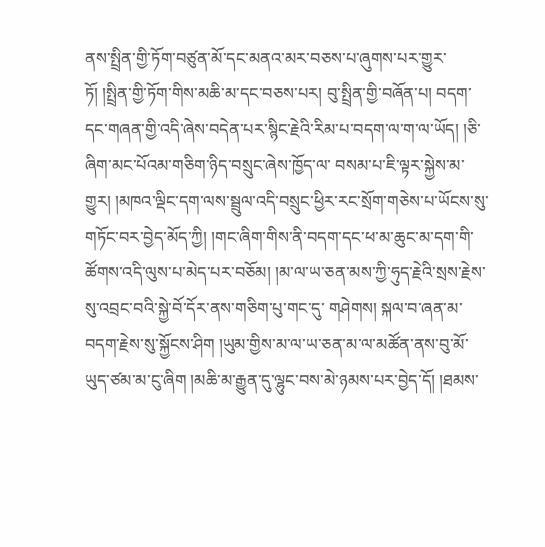ནས་སྤྲིན་གྱི་ཏོག་བཙུན་མོ་དང་མནའ་མར་བཅས་པ་ཞུགས་པར་གྱུར་ཏོ། །སྤྲིན་གྱི་ཏོག་གིས་མཆི་མ་དང་བཅས་པར། བུ་སྤྲིན་གྱི་བཞོན་པ། བདག་དང་གཞན་གྱི་འདི་ཞེས་བདེན་པར་སྙིང་རྗེའི་རིམ་པ་བདག་ལ་ག་ལ་ཡོད། །ཅི་ཞིག་མང་པོའམ་གཅིག་ཉིད་བསྲུང་ཞེས་ཁྱོད་ལ་ བསམ་པ་ཇི་ལྟར་སྐྱེས་མ་གྱུར། །མཁའ་ལྡིང་དག་ལས་སྦྲུལ་འདི་བསྲུང་ཕྱིར་རང་སྲོག་གཅེས་པ་ཡོངས་སུ་གཏོང་བར་བྱེད་མོད་ཀྱི། །གང་ཞིག་གིས་ནི་བདག་དང་ཕ་མ་ཆུང་མ་དག་གི་ཚོགས་འདི་ལུས་པ་མེད་པར་བཅོམ། །མ་ལ་ཡ་ཅན་མས་ཀྱི་ཧུད་རྗེའི་སྲས་རྗེས་སུ་འབྲང་བའི་སྐྱེ་བོ་དོར་ནས་གཅིག་པུ་གང་དུ་ གཤེགས། སྐལ་བ་ཞན་མ་བདག་རྗེས་སུ་སྐྱོངས་ཤིག །ཡུམ་གྱིས་མ་ལ་ཡ་ཅན་མ་ལ་མཚོན་ནས་བུ་མོ་ཡུད་ཙམ་མ་ངུ་ཞིག །མཆི་མ་རྒྱུན་དུ་ལྷུང་བས་མེ་ཉམས་པར་བྱེད་དོ། །ཐམས་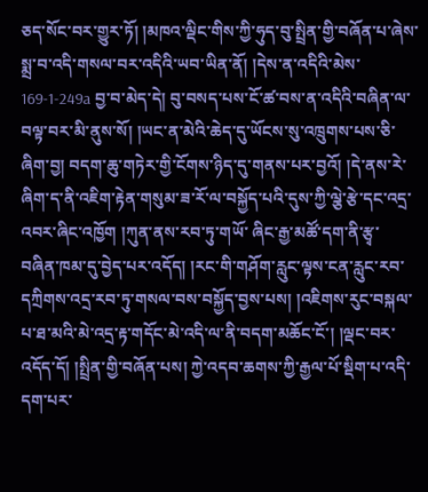ཅད་སོང་བར་གྱུར་ཏོ། །མཁའ་ལྡིང་གིས་ཀྱི་ཧུད་བུ་སྤྲིན་གྱི་བཞོན་པ་ཞེས་སྨྲ་བ་འདི་གསལ་བར་འདིའི་ཡབ་ཡིན་ནོ། །དེས་ན་འདིའི་མེས་ 169-1-249a བྱ་བ་མེད་དེ། བུ་བསད་པས་ངོ་ཚ་བས་ན་འདིའི་བཞིན་ལ་བལྟ་བར་མི་ནུས་སོ། །ཡང་ན་མེའི་ཆེད་དུ་ཡོངས་སུ་འཁྲུགས་པས་ཅི་ཞིག་བྱ། བདག་ཆུ་གཏེར་གྱི་ངོགས་ཉིད་དུ་གནས་པར་བྱའོ། །དེ་ནས་རེ་ཞིག་ད་ནི་འཇིག་རྟེན་གསུམ་ཟ་རོ་ལ་བསྐྱོད་པའི་དུས་ཀྱི་ལྕེ་རྩེ་དང་འདྲ་འབར་ཞིང་འཁྱོག །ཀུན་ནས་རབ་ཏུ་གཡོ་ ཞིང་རྒྱ་མཚོ་དག་ནི་རྩྭ་བཞིན་ཁམ་དུ་བྱེད་པར་འདོད། །རང་གི་གཤོག་རླུང་ལྟས་ངན་རླུང་རབ་དཀྲིགས་འདྲ་རབ་ཏུ་གསལ་བས་བསྐྱོད་བྱས་པས། །འཇིགས་རུང་བསྐལ་པ་ཐ་མའི་མེ་འདྲ་རྟ་གདོང་མེ་འདི་ལ་ནི་བདག་མཆོང་ངོ་། །ལྡང་བར་འདོད་དོ། །སྤྲིན་གྱི་བཞོན་པས། ཀྱེ་འདབ་ཆགས་ཀྱི་རྒྱལ་པོ་སྡིག་པ་འདི་དག་པར་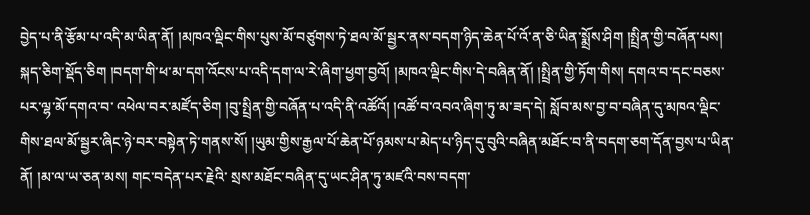བྱེད་པ་ནི་རྩོམ་པ་འདི་མ་ཡིན་ནོ། །མཁའ་ལྡིང་གིས་པུས་མོ་བཙུགས་ཏེ་ཐལ་མོ་སྦྱར་ནས་བདག་ཉིད་ཆེན་པོ་འོ་ན་ཅི་ཡིན་སྨྲོས་ཤིག །སྤྲིན་གྱི་བཞོན་པས། སྐད་ཅིག་སྡོད་ཅིག །བདག་གི་ཕ་མ་དག་འོངས་པ་འདི་དག་ལ་རེ་ཞིག་ཕྱག་བྱའོ། །མཁའ་ལྡིང་གིས་དེ་བཞིན་ནོ། །སྤྲིན་གྱི་ཏོག་གིས། དགའ་བ་དང་བཅས་པར་ལྷ་མོ་དགའ་བ་ འཕེལ་བར་མཛོད་ཅིག །བུ་སྤྲིན་གྱི་བཞོན་པ་འདི་ནི་འཚོའོ། །འཚོ་བ་འབའ་ཞིག་ཏུ་མ་ཟད་དེ། སློབ་མས་བྱ་བ་བཞིན་དུ་མཁའ་ལྡིང་གིས་ཐལ་མོ་སྦྱར་ཞིང་ཉེ་བར་བསྟེན་ཏེ་གནས་སོ། །ཡུམ་གྱིས་རྒྱལ་པོ་ཆེན་པོ་ཉམས་པ་མེད་པ་ཉིད་དུ་བུའི་བཞིན་མཐོང་བ་ནི་བདག་ཅག་དོན་བྱས་པ་ཡིན་ནོ། །མ་ལ་ཡ་ཅན་མས། གང་བདེན་པར་རྗེའི་ སྲས་མཐོང་བཞིན་དུ་ཡང་ཤིན་ཏུ་མཛའི་བས་བདག་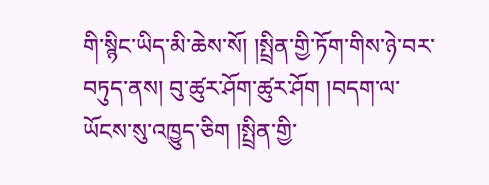གི་སྙིང་ཡིད་མི་ཆེས་སོ། །སྤྲིན་གྱི་ཏོག་གིས་ཉེ་བར་བཏུད་ནས། བུ་ཚུར་ཤོག་ཚུར་ཤོག །བདག་ལ་ཡོངས་སུ་འཁྱུད་ཅིག །སྤྲིན་གྱི་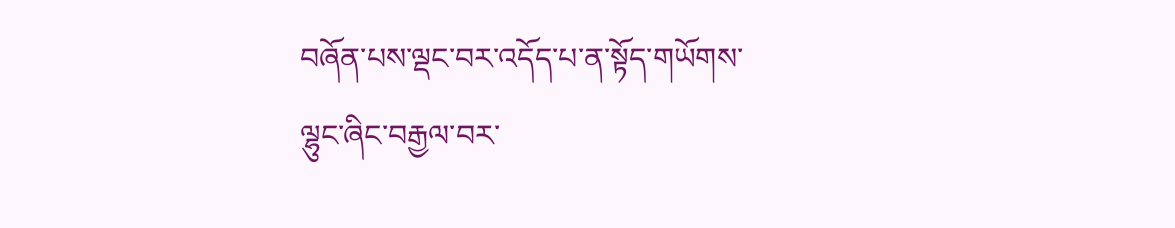བཞོན་པས་ལྡང་བར་འདོད་པ་ན་སྟོད་གཡོགས་ལྷུང་ཞིང་བརྒྱལ་བར་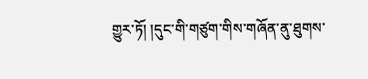གྱུར་ཏོ། །དུང་གི་གཙུག་གིས་གཞོན་ནུ་ཐུགས་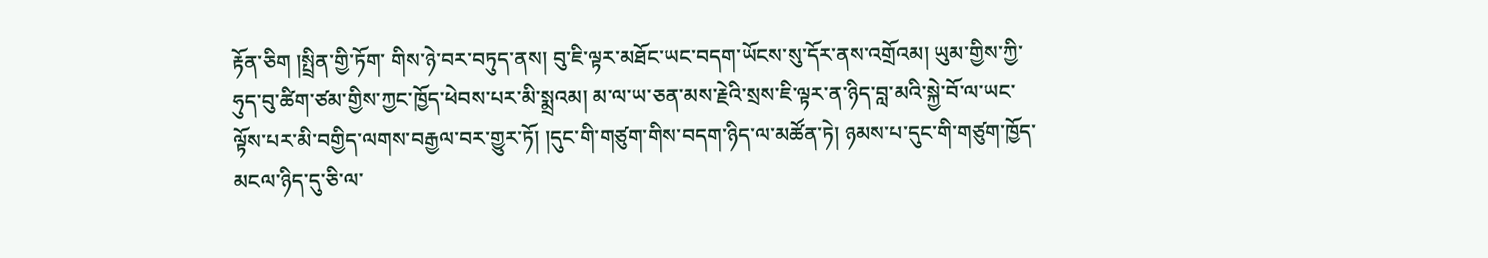རྟོན་ཅིག །སྤྲིན་གྱི་ཏོག་ གིས་ཉེ་བར་བཏུད་ནས། བུ་ཇི་ལྟར་མཐོང་ཡང་བདག་ཡོངས་སུ་དོར་ནས་འགྲོའམ། ཡུམ་གྱིས་ཀྱི་ཧུད་བུ་ཚིག་ཙམ་གྱིས་ཀྱང་ཁྱོད་ཕེབས་པར་མི་སྨྲའམ། མ་ལ་ཡ་ཅན་མས་རྗེའི་སྲས་ཇི་ལྟར་ན་ཉིད་བླ་མའི་སྐྱེ་བོ་ལ་ཡང་ལྟོས་པར་མི་བགྱིད་ལགས་བརྒྱལ་བར་གྱུར་ཏོ། །དུང་གི་གཙུག་གིས་བདག་ཉིད་ལ་མཚོན་ཏེ། ཉམས་པ་དུང་གི་གཙུག་ཁྱོད་མངལ་ཉིད་དུ་ཅི་ལ་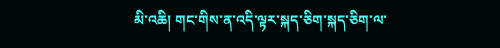མི་འཆི། གང་གིས་ན་འདི་ལྟར་སྐད་ཅིག་སྐད་ཅིག་ལ་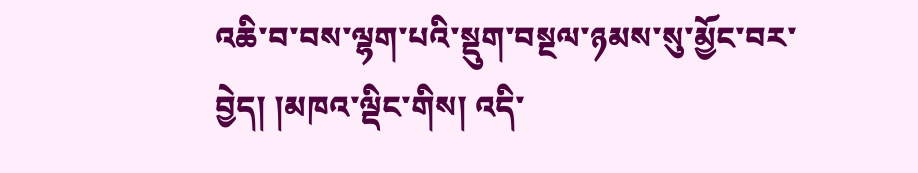འཆི་བ་བས་ལྷག་པའི་སྡུག་བསྔལ་ཉམས་སུ་མྱོང་བར་བྱེད། །མཁའ་ལྡིང་གིས། འདི་